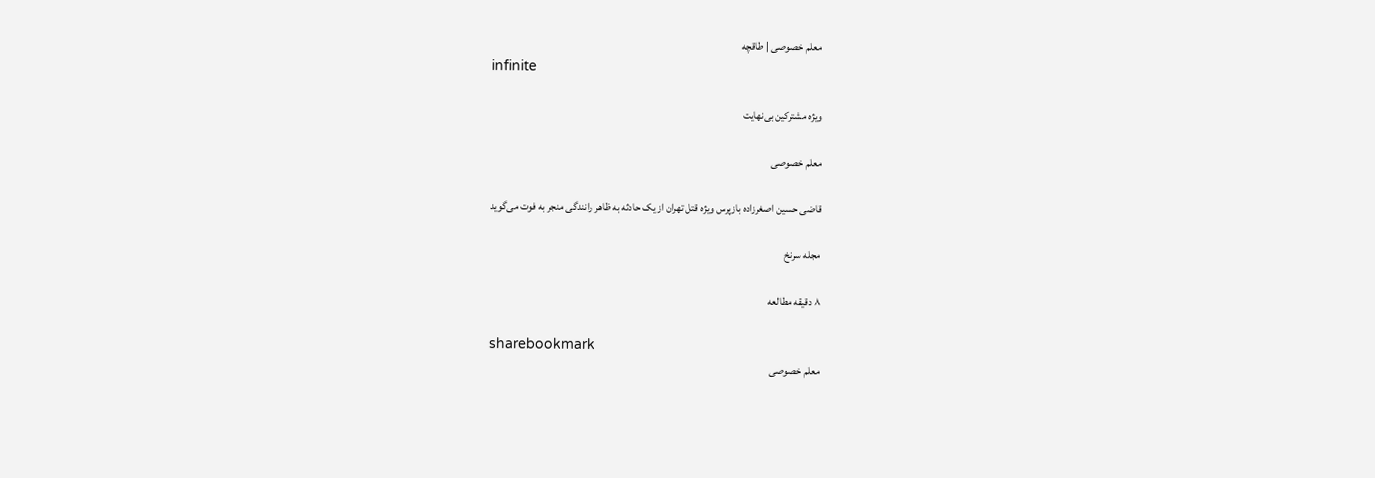معلم خصوصی | طاقچه
infinite

ویژه مشترکین بی‌نهایت

معلم خصوصی

قاضی حسین اصغرزاده بازپرس ویژه قتل تهران از یک حادثه به ظاهر رانندگی منجر به فوت می‌گوید

مجله سرنخ

۸ دقیقه مطالعه

sharebookmark
معلم خصوصی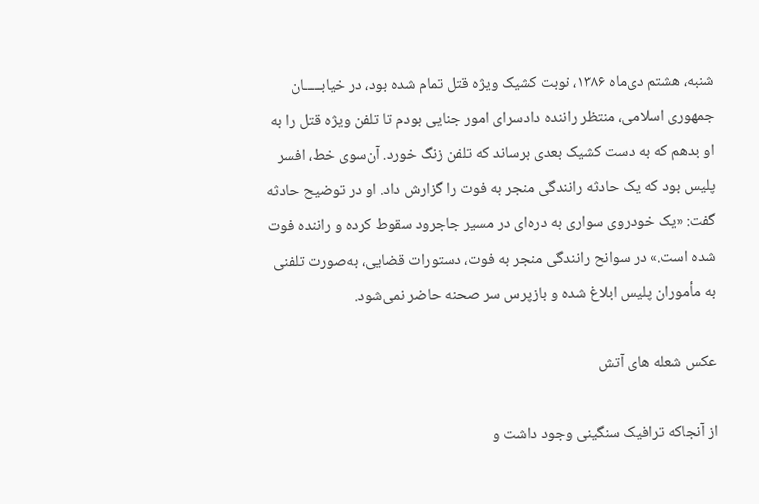شنبه، هشتم دی‌ماه ۱۳۸۶، نوبت کشیک ویژه قتل تمام شده بود، در خیابـــــان جمهوری اسلامی، منتظر راننده دادسرای امور جنایی بودم تا تلفن ویژه قتل را به او بدهم که به دست کشیک بعدی برساند که تلفن زنگ خورد. آن‌سوی خط، افسر پلیس بود که یک حادثه رانندگی منجر به فوت را گزارش داد. او در توضیح حادثه گفت: «یک خودروی سواری به دره‌ای در مسیر جاجرود سقوط کرده و راننده فوت شده است.» در سوانح رانندگی منجر به فوت، دستورات قضایی، به‌صورت تلفنی به مأموران پلیس ابلاغ شده و بازپرس سر صحنه حاضر نمی‌شود.

عکس شعله های آتش

از آنجاکه ترافیک سنگینی وجود داشت و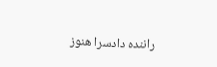راننده دادسرا هنوز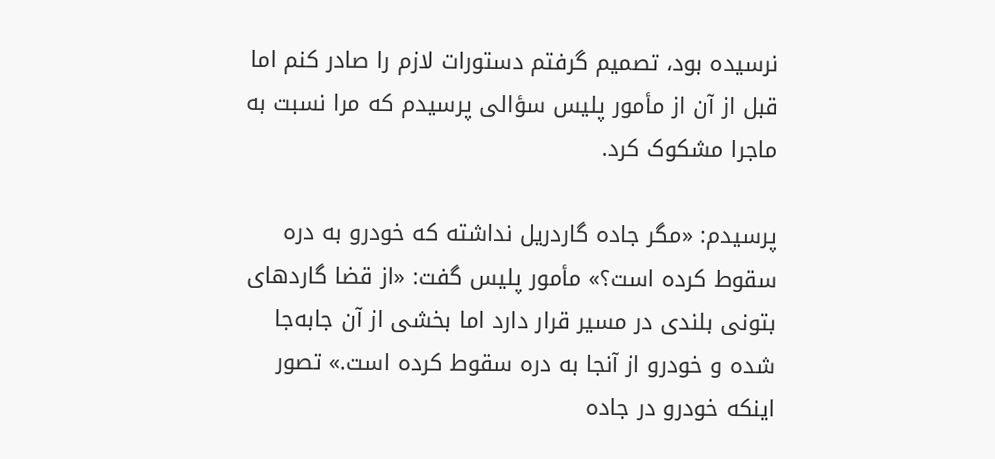نرسیده بود، تصمیم گرفتم دستورات لازم را صادر کنم اما قبل از آن از مأمور پلیس سؤالی پرسیدم که مرا نسبت به ماجرا مشکوک کرد.

پرسیدم: «مگر جاده گاردریل نداشته که خودرو به دره سقوط کرده است؟» مأمور پلیس گفت: «از قضا گاردهای بتونی بلندی در مسیر قرار دارد اما بخشی از آن جابه‌جا شده و خودرو از آنجا به دره سقوط كرده است.» تصور اینکه خودرو در جاده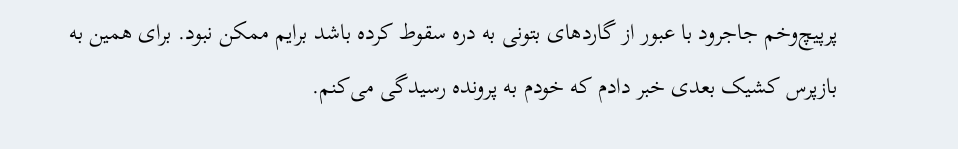پرپیچ‌وخم جاجرود با عبور از گاردهای بتونی به دره سقوط کرده باشد برایم ممکن نبود. برای همین به بازپرس کشیک بعدی خبر دادم كه خودم به پرونده رسیدگی می‌کنم.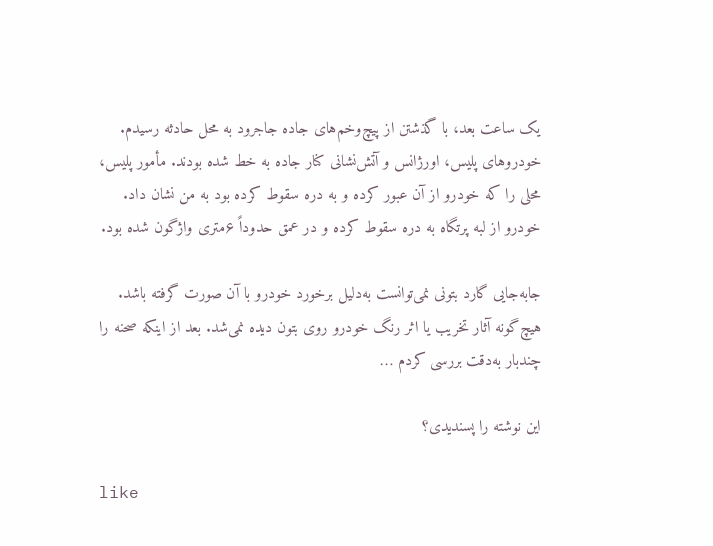یک ساعت بعد، با گذشتن از پیچ‌وخم‌های جاده جاجرود به محل حادثه رسیدم. خودروهای پلیس، اورژانس و آتش‌نشانی کنار جاده به خط شده بودند. مأمور پلیس، محلی را که خودرو از آن عبور کرده و به دره سقوط کرده بود به من نشان داد. خودرو از لبه پرتگاه به دره سقوط کرده و در عمق حدوداً ۶متری واژگون شده بود.

جابه‌جایی گارد بتونی نمی‌توانست به‌دلیل برخورد خودرو با آن صورت گرفته باشد. هیچ‌گونه آثار تخریب یا اثر رنگ خودرو روی بتون دیده نمی‌شد. بعد از اینکه صحنه را چندبار به‌دقت بررسی کردم …

این نوشته‌ را پسندیدی؟

like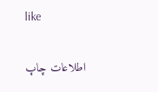like

اطلاعات چاپ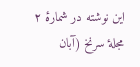این نوشته در شمارهٔ ۲ مجلهٔ سرنخ (آبان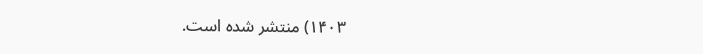۱۴۰۳) منتشر شده است.